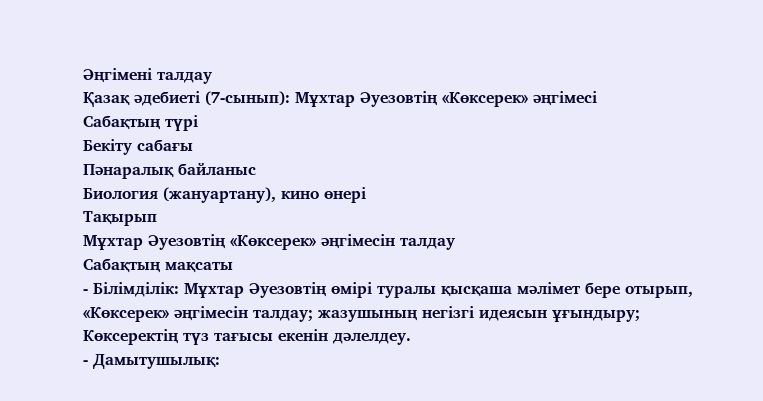Әңгімені талдау
Қазақ әдебиеті (7-сынып): Мұхтар Әуезовтің «Көксерек» әңгімесі
Сабақтың түрі
Бекіту сабағы
Пәнаралық байланыс
Биология (жануартану), кино өнері
Тақырып
Мұхтар Әуезовтің «Көксерек» әңгімесін талдау
Сабақтың мақсаты
- Білімділік: Мұхтар Әуезовтің өмірі туралы қысқаша мәлімет бере отырып, «Көксерек» әңгімесін талдау; жазушының негізгі идеясын ұғындыру; Көксеректің түз тағысы екенін дәлелдеу.
- Дамытушылық: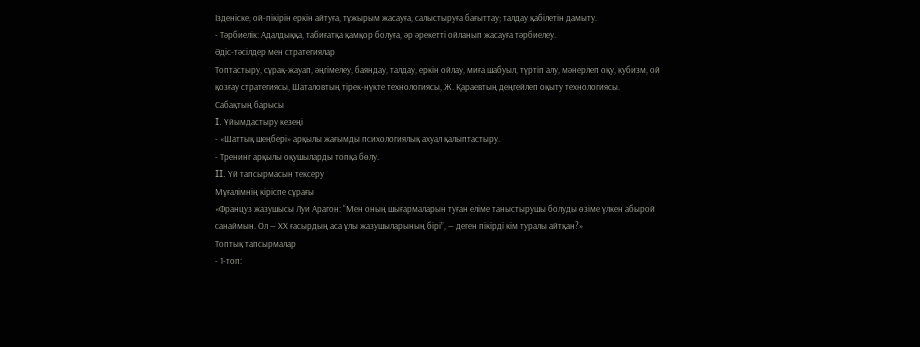Ізденіске, ой-пікірін еркін айтуға, тұжырым жасауға, салыстыруға бағыттау; талдау қабілетін дамыту.
- Тәрбиелік: Адалдыққа, табиғатқа қамқор болуға, әр әрекетті ойланып жасауға тәрбиелеу.
Әдіс-тәсілдер мен стратегиялар
Топтастыру, сұрақ-жауап, әңгімелеу, баяндау, талдау, еркін ойлау, миға шабуыл, түртіп алу, мәнерлеп оқу, кубизм, ой қозғау стратегиясы, Шаталовтың тірек-нүкте технологиясы, Ж. Қараевтың деңгейлеп оқыту технологиясы.
Сабақтың барысы
I. Ұйымдастыру кезеңі
- «Шаттық шеңбері» арқылы жағымды психологиялық ахуал қалыптастыру.
- Тренинг арқылы оқушыларды топқа бөлу.
II. Үй тапсырмасын тексеру
Мұғалімнің кіріспе сұрағы
«Француз жазушысы Луи Арагон: “Мен оның шығармаларын туған еліме таныстырушы болуды өзіме үлкен абырой санаймын. Ол — ХХ ғасырдың аса ұлы жазушыларының бірі”, — деген пікірді кім туралы айтқан?»
Топтық тапсырмалар
- 1-топ: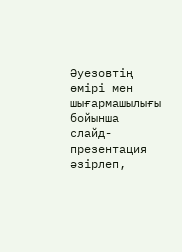Әуезовтің өмірі мен шығармашылығы бойынша слайд-презентация әзірлеп,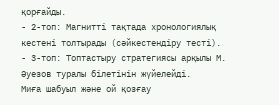қорғайды.
- 2-топ: Магнитті тақтада хронологиялық кестені толтырады (сәйкестендіру тесті).
- 3-топ: Топтастыру стратегиясы арқылы М. Әуезов туралы білетінін жүйелейді.
Миға шабуыл және ой қозғау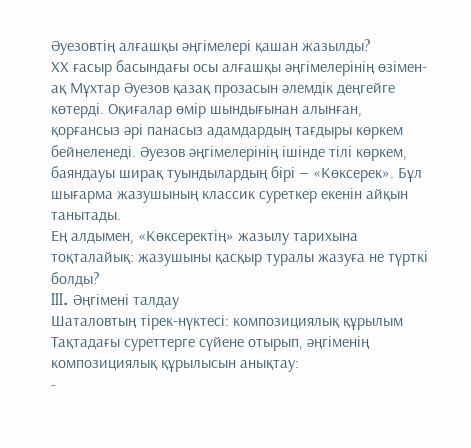Әуезовтің алғашқы әңгімелері қашан жазылды?
ХХ ғасыр басындағы осы алғашқы әңгімелерінің өзімен-ақ Мұхтар Әуезов қазақ прозасын әлемдік деңгейге көтерді. Оқиғалар өмір шындығынан алынған, қорғансыз әрі панасыз адамдардың тағдыры көркем бейнеленеді. Әуезов әңгімелерінің ішінде тілі көркем, баяндауы ширақ туындылардың бірі — «Көксерек». Бұл шығарма жазушының классик суреткер екенін айқын танытады.
Ең алдымен, «Көксеректің» жазылу тарихына тоқталайық: жазушыны қасқыр туралы жазуға не түрткі болды?
III. Әңгімені талдау
Шаталовтың тірек-нүктесі: композициялық құрылым
Тақтадағы суреттерге сүйене отырып, әңгіменің композициялық құрылысын анықтау:
-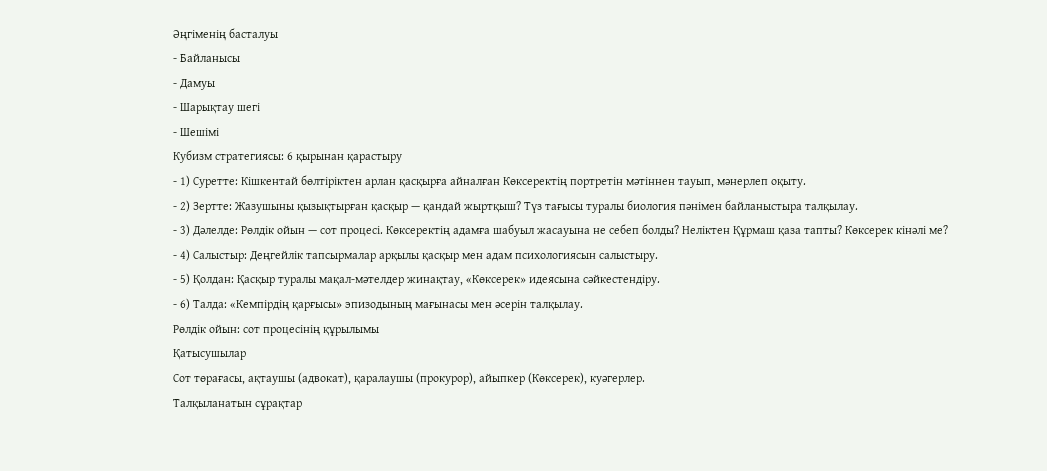Әңгіменің басталуы
- Байланысы
- Дамуы
- Шарықтау шегі
- Шешімі
Кубизм стратегиясы: 6 қырынан қарастыру
- 1) Суретте: Кішкентай бөлтіріктен арлан қасқырға айналған Көксеректің портретін мәтіннен тауып, мәнерлеп оқыту.
- 2) Зертте: Жазушыны қызықтырған қасқыр — қандай жыртқыш? Түз тағысы туралы биология пәнімен байланыстыра талқылау.
- 3) Дәлелде: Рөлдік ойын — сот процесі. Көксеректің адамға шабуыл жасауына не себеп болды? Неліктен Құрмаш қаза тапты? Көксерек кінәлі ме?
- 4) Салыстыр: Деңгейлік тапсырмалар арқылы қасқыр мен адам психологиясын салыстыру.
- 5) Қолдан: Қасқыр туралы мақал-мәтелдер жинақтау, «Көксерек» идеясына сәйкестендіру.
- 6) Талда: «Кемпірдің қарғысы» эпизодының мағынасы мен әсерін талқылау.
Рөлдік ойын: сот процесінің құрылымы
Қатысушылар
Сот төрағасы, ақтаушы (адвокат), қаралаушы (прокурор), айыпкер (Көксерек), куәгерлер.
Талқыланатын сұрақтар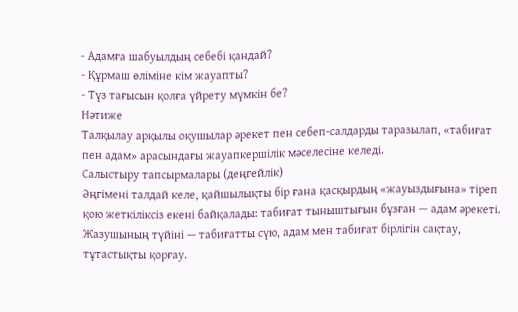- Адамға шабуылдың себебі қандай?
- Құрмаш өліміне кім жауапты?
- Түз тағысын қолға үйрету мүмкін бе?
Нәтиже
Талқылау арқылы оқушылар әрекет пен себеп-салдарды таразылап, «табиғат пен адам» арасындағы жауапкершілік мәселесіне келеді.
Салыстыру тапсырмалары (деңгейлік)
Әңгімені талдай келе, қайшылықты бір ғана қасқырдың «жауыздығына» тіреп қою жеткіліксіз екені байқалады: табиғат тыныштығын бұзған — адам әрекеті. Жазушының түйіні — табиғатты сүю, адам мен табиғат бірлігін сақтау, тұтастықты қорғау.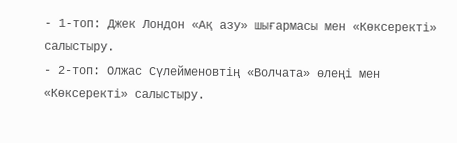- 1-топ: Джек Лондон «Ақ азу» шығармасы мен «Көксеректі» салыстыру.
- 2-топ: Олжас Сүлейменовтің «Волчата» өлеңі мен «Көксеректі» салыстыру.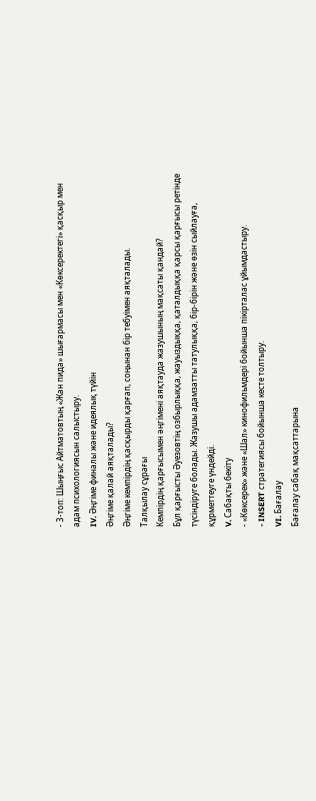- 3-топ: Шыңғыс Айтматовтың «Жан пида» шығармасы мен «Көксеректегі» қасқыр мен адам психологиясын салыстыру.
IV. Әңгіме финалы және идеялық түйін
Әңгіме қалай аяқталады?
Әңгіме кемпірдің қасқырды қарғап, соңынан бір тебуімен аяқталады.
Талқылау сұрағы
Кемпірдің қарғысымен әңгімені аяқтауда жазушының мақсаты қандай?
Бұл қарғысты Әуезовтің озбырлыққа, жауыздыққа, қаталдыққа қарсы қарғысы ретінде түсіндіруге болады. Жазушы адамзатты татулыққа, бір-бірін және өзін сыйлауға, құрметтеуге үндейді.
V. Сабақты бекіту
- «Көксерек» және «Шал» кинофильмдері бойынша пікірталас ұйымдастыру.
- INSERT стратегиясы бойынша кесте толтыру.
VI. Бағалау
Бағалау сабақ мақсаттарына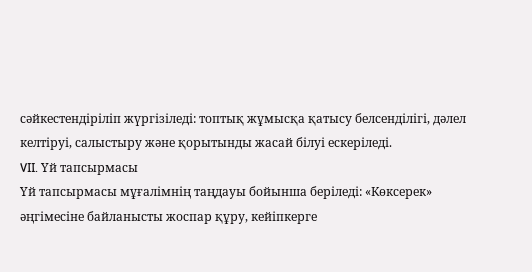сәйкестендіріліп жүргізіледі: топтық жұмысқа қатысу белсенділігі, дәлел келтіруі, салыстыру және қорытынды жасай білуі ескеріледі.
VII. Үй тапсырмасы
Үй тапсырмасы мұғалімнің таңдауы бойынша беріледі: «Көксерек» әңгімесіне байланысты жоспар құру, кейіпкерге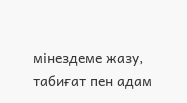мінездеме жазу, табиғат пен адам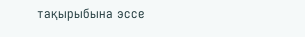тақырыбына эссе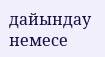дайындау немесе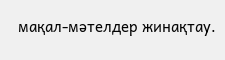мақал-мәтелдер жинақтау.